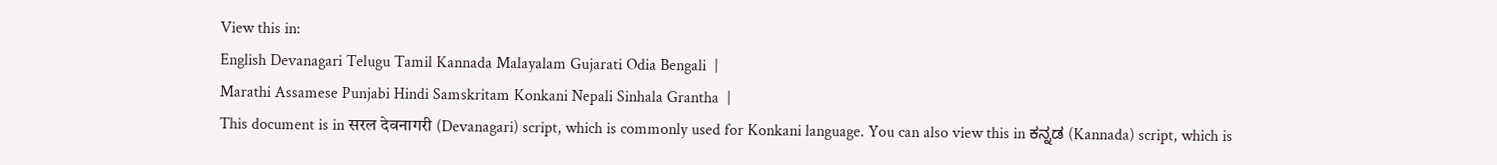View this in:
English Devanagari Telugu Tamil Kannada Malayalam Gujarati Odia Bengali  |
Marathi Assamese Punjabi Hindi Samskritam Konkani Nepali Sinhala Grantha  |
This document is in सरल देवनागरी (Devanagari) script, which is commonly used for Konkani language. You can also view this in ಕನ್ನಡ (Kannada) script, which is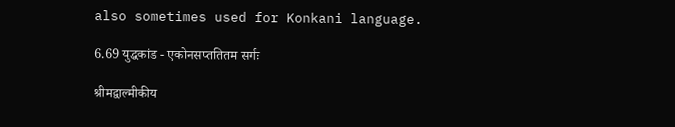also sometimes used for Konkani language.

6.69 युद्धकांड - एकोनसप्ततितम सर्गः

श्रीमद्वाल्मीकीय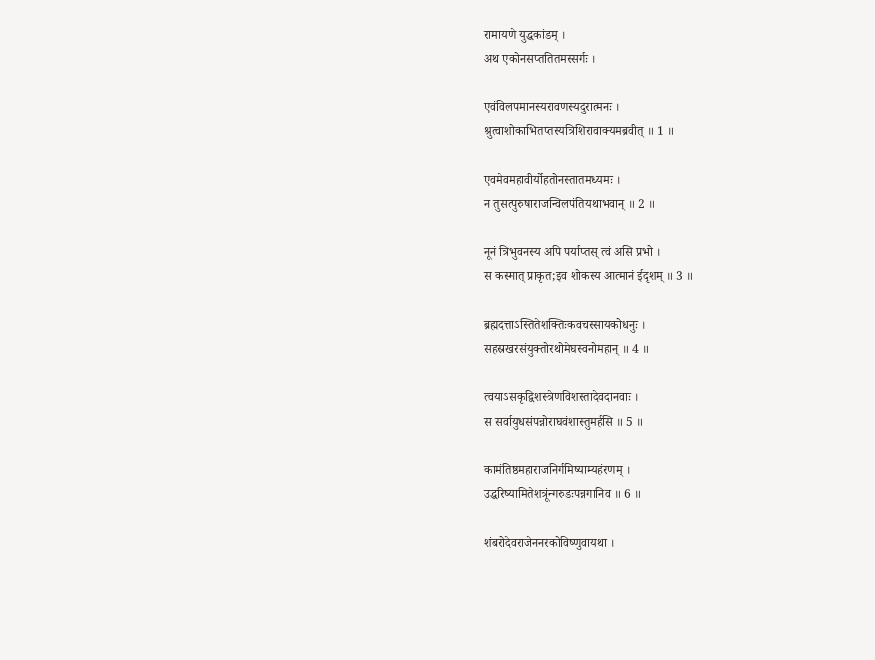रामायणे युद्धकांडम् ।
अथ एकोनसप्ततितमस्सर्गः ।

एवंविलपमानस्यरावणस्यदुरात्मनः ।
श्रुत्वाशोकाभितप्तस्यत्रिशिरावाक्यमब्रवीत् ॥ 1 ॥

एवमेवमहावीर्योहतोनस्तातमध्यमः ।
न तुसत्पुरुषाराजन्विलपंतियथाभवान् ॥ 2 ॥

नूनं त्रिभुवनस्य अपि पर्याप्तस् त्वं असि प्रभो ।
स कस्मात् प्राकृत;इव शोकस्य आत्मानं ईदृशम् ॥ 3 ॥

ब्रह्मदत्ताऽस्तितेशक्तिःकवचस्सायकोधनुः ।
सहस्रखरसंयुक्तोरथोमेघस्वनोमहान् ॥ 4 ॥

त्वयाऽसकृद्विशस्त्रेणविशस्तादेवदानवाः ।
स सर्वायुधसंपन्नोराघवंशास्तुमर्हसि ॥ 5 ॥

कामंतिष्ठमहाराजनिर्गमिष्याम्यहंरणम् ।
उद्धरिष्यामितेशत्रूंन्गरुडःपन्नगानिव ॥ 6 ॥

शंबरोदेवराजेननरकोविष्णुवायथा ।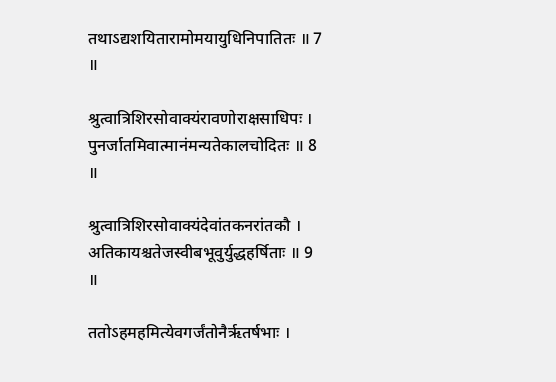तथाऽद्यशयितारामोमयायुधिनिपातितः ॥ 7 ॥

श्रुत्वात्रिशिरसोवाक्यंरावणोराक्षसाधिपः ।
पुनर्जातमिवात्मानंमन्यतेकालचोदितः ॥ 8 ॥

श्रुत्वात्रिशिरसोवाक्यंदेवांतकनरांतकौ ।
अतिकायश्चतेजस्वीबभूवुर्युद्धहर्षिताः ॥ 9 ॥

ततोऽहमहमित्येवगर्जंतोनैरृतर्षभाः ।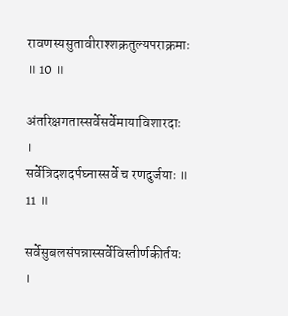रावणस्यसुतावीराश्शक्रतुल्यपराक्रमाः ॥ 10 ॥

अंतरिक्षगतास्सर्वेसर्वेमायाविशारदाः ।
सर्वेत्रिदशदर्पघ्नास्सर्वे च रणदुर्जयाः ॥ 11 ॥

सर्वेसुबलसंपन्नास्सर्वेविस्तीर्णकीर्तयः ।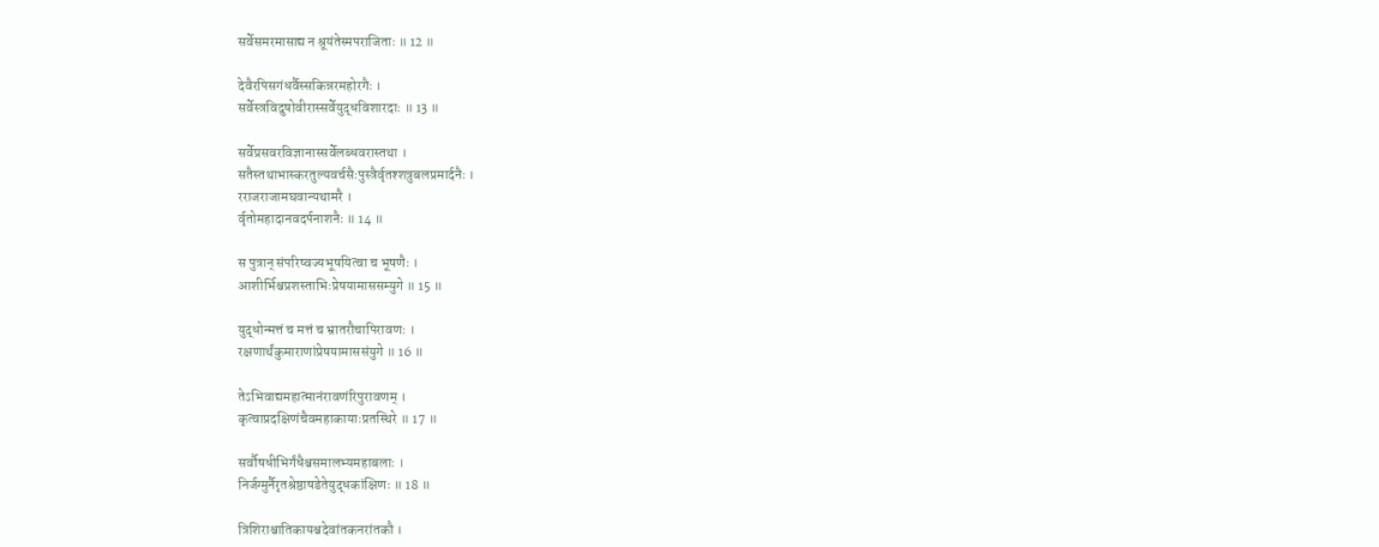सर्वेसमरमासाद्य न श्रूयंतेस्मपराजिताः ॥ 12 ॥

देवैरपिसगंधर्वैस्सकिन्नरमहोरगैः ।
सर्वेस्त्रविदुषोवीरास्सर्वेयुद्धविशारदाः ॥ 13 ॥

सर्वेप्रसवरविज्ञानास्सर्वेलब्धवरास्तथा ।
सतैस्तथाभास्करतुल्यवर्चसैःपुस्त्रैर्वृतश्शत्रुबलप्रमार्दनैः ।
रराजराजामघवान्यथामरै ।
र्वृतोमहादानवदर्पनाशनैः ॥ 14 ॥

स पुत्रान् संपरिष्वज्यभूषयित्वा च भूषणैः ।
आशीर्भिश्चप्रशस्ताभिःप्रेषयामाससम्युगे ॥ 15 ॥

युद्धोन्मत्तं च मत्तं च भ्रातरौचापिरावणः ।
रक्षणार्थंकुमाराणांप्रेषयामाससंयुगे ॥ 16 ॥

तेऽभिवाद्यमहात्मानंरावणंरिपुरावणम् ।
कृत्वाप्रदक्षिणंचैवमहाकायाःप्रतस्थिरे ॥ 17 ॥

सर्वौषधीभिर्गंधैश्चसमालभ्यमहाबलाः ।
निर्जग्मुर्नैरृतश्रेष्ठाषडेतेयुद्धकांक्षिणः ॥ 18 ॥

त्रिशिराश्चातिकायश्चदेवांतकनरांतकौ ।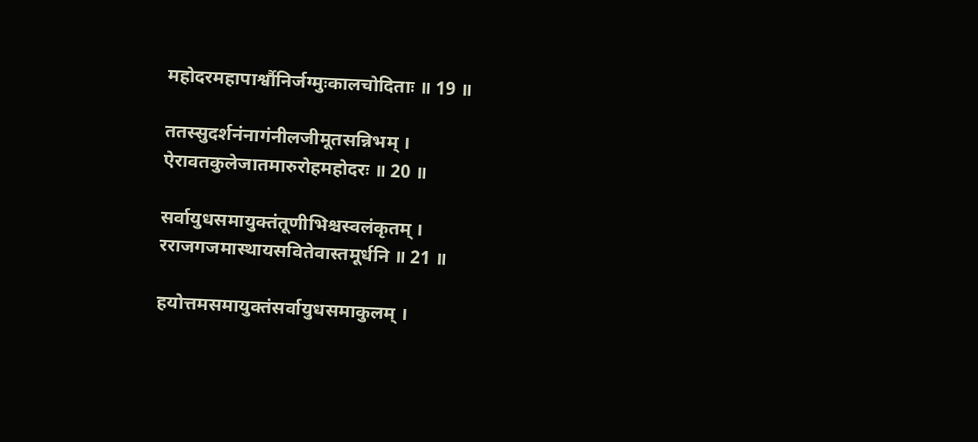महोदरमहापार्श्वौनिर्जग्मुःकालचोदिताः ॥ 19 ॥

ततस्सुदर्शनंनागंनीलजीमूतसन्निभम् ।
ऐरावतकुलेजातमारुरोहमहोदरः ॥ 20 ॥

सर्वायुधसमायुक्तंतूणीभिश्चस्वलंकृतम् ।
रराजगजमास्थायसवितेवास्तमूर्धनि ॥ 21 ॥

हयोत्तमसमायुक्तंसर्वायुधसमाकुलम् ।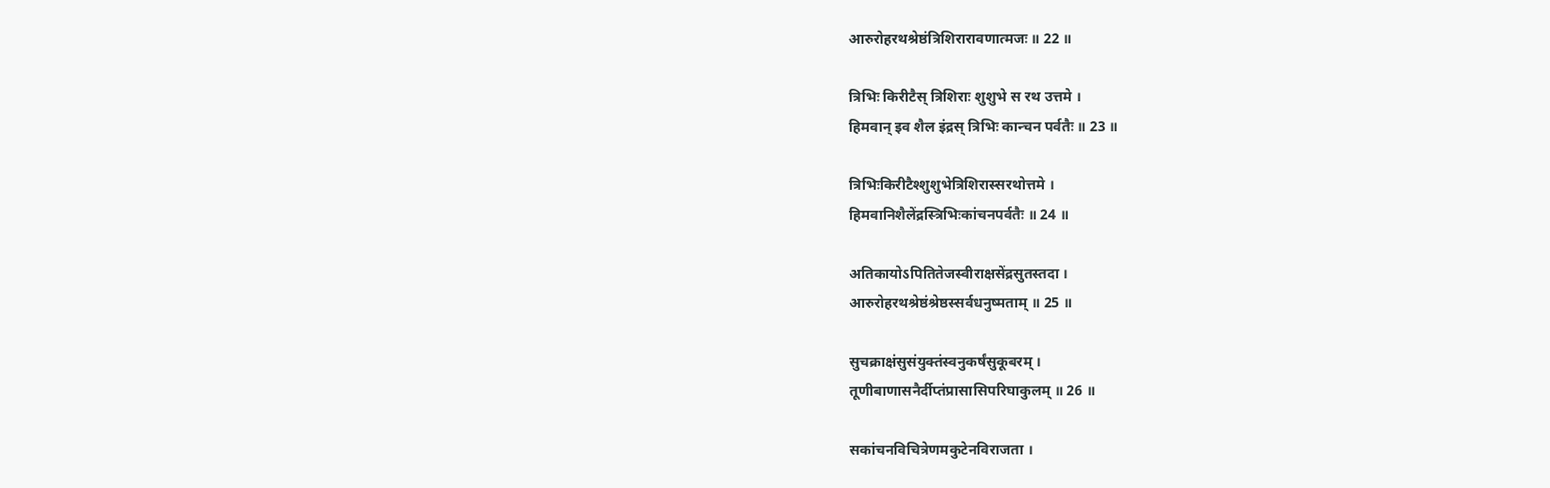आरुरोहरथश्रेष्ठंत्रिशिरारावणात्मजः ॥ 22 ॥

त्रिभिः किरीटैस् त्रिशिराः शुशुभे स रथ उत्तमे ।
हिमवान् इव शैल इंद्रस् त्रिभिः कान्चन पर्वतैः ॥ 23 ॥

त्रिभिःकिरीटैश्शुशुभेत्रिशिरास्सरथोत्तमे ।
हिमवानिशैलेंद्रस्त्रिभिःकांचनपर्वतैः ॥ 24 ॥

अतिकायोऽपितितेजस्वीराक्षसेंद्रसुतस्तदा ।
आरुरोहरथश्रेष्ठंश्रेष्ठस्सर्वधनुष्मताम् ॥ 25 ॥

सुचक्राक्षंसुसंयुक्तंस्वनुकर्षंसुकूबरम् ।
तूणीबाणासनैर्दीप्तंप्रासासिपरिघाकुलम् ॥ 26 ॥

सकांचनविचित्रेणमकुटेनविराजता ।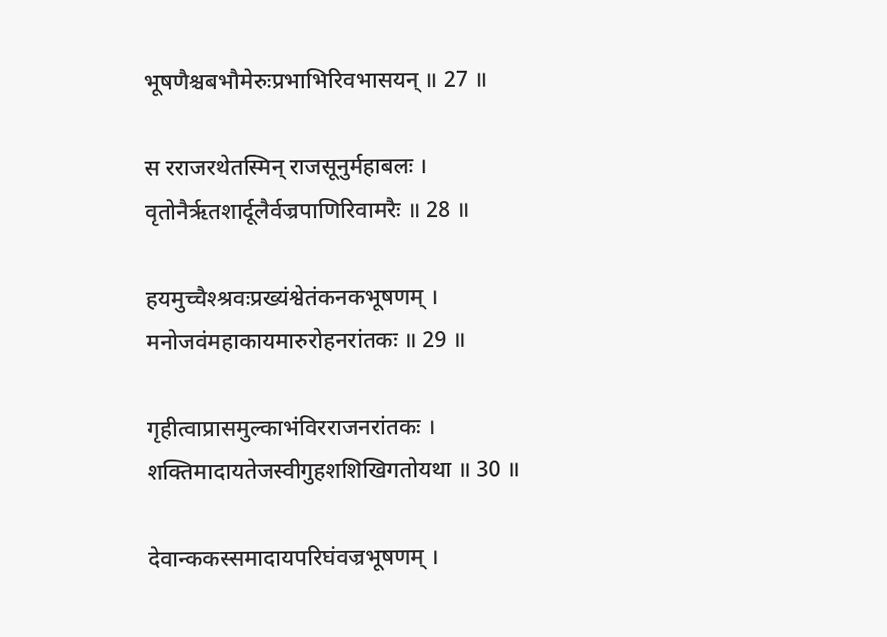भूषणैश्चबभौमेरुःप्रभाभिरिवभासयन् ॥ 27 ॥

स रराजरथेतस्मिन् राजसूनुर्महाबलः ।
वृतोनैरृतशार्दूलैर्वज्रपाणिरिवामरैः ॥ 28 ॥

हयमुच्चैश्श्रवःप्रख्यंश्वेतंकनकभूषणम् ।
मनोजवंमहाकायमारुरोहनरांतकः ॥ 29 ॥

गृहीत्वाप्रासमुल्काभंविरराजनरांतकः ।
शक्तिमादायतेजस्वीगुहशशिखिगतोयथा ॥ 30 ॥

देवान्ककस्समादायपरिघंवज्रभूषणम् ।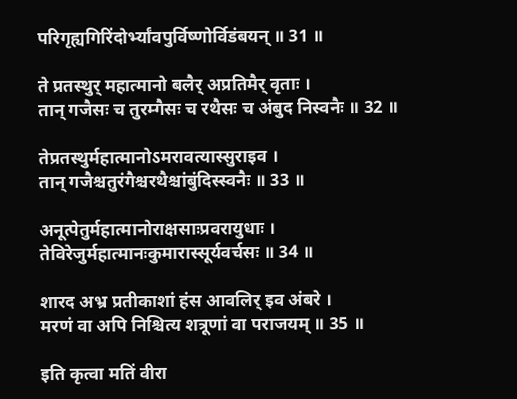परिगृह्यगिरिंदोर्भ्यांवपुर्विष्णोर्विडंबयन् ॥ 31 ॥

ते प्रतस्थुर् महात्मानो बलैर् अप्रतिमैर् वृताः ।
तान् गजैसः च तुरम्गैसः च रथैसः च अंबुद निस्वनैः ॥ 32 ॥

तेप्रतस्थुर्महात्मानोऽमरावत्यास्सुराइव ।
तान् गजैश्चतुरंगैश्चरथैश्चांबुंदिस्स्वनैः ॥ 33 ॥

अनूत्पेतुर्महात्मानोराक्षसाःप्रवरायुधाः ।
तेविरेजुर्महात्मानःकुमारास्सूर्यवर्चसः ॥ 34 ॥

शारद अभ्र प्रतीकाशां हंस आवलिर् इव अंबरे ।
मरणं वा अपि निश्चित्य शत्रूणां वा पराजयम् ॥ 35 ॥

इति कृत्वा मतिं वीरा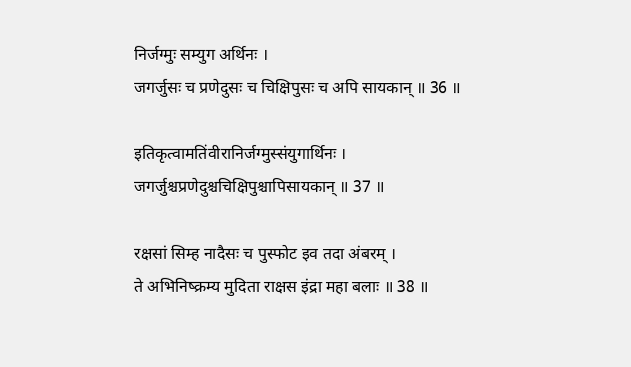निर्जग्मुः सम्युग अर्थिनः ।
जगर्जुसः च प्रणेदुसः च चिक्षिपुसः च अपि सायकान् ॥ 36 ॥

इतिकृत्वामतिंवीरानिर्जग्मुस्संयुगार्थिनः ।
जगर्जुश्चप्रणेदुश्चचिक्षिपुश्चापिसायकान् ॥ 37 ॥

रक्षसां सिम्ह नादैसः च पुस्फोट इव तदा अंबरम् ।
ते अभिनिष्क्रम्य मुदिता राक्षस इंद्रा महा बलाः ॥ 38 ॥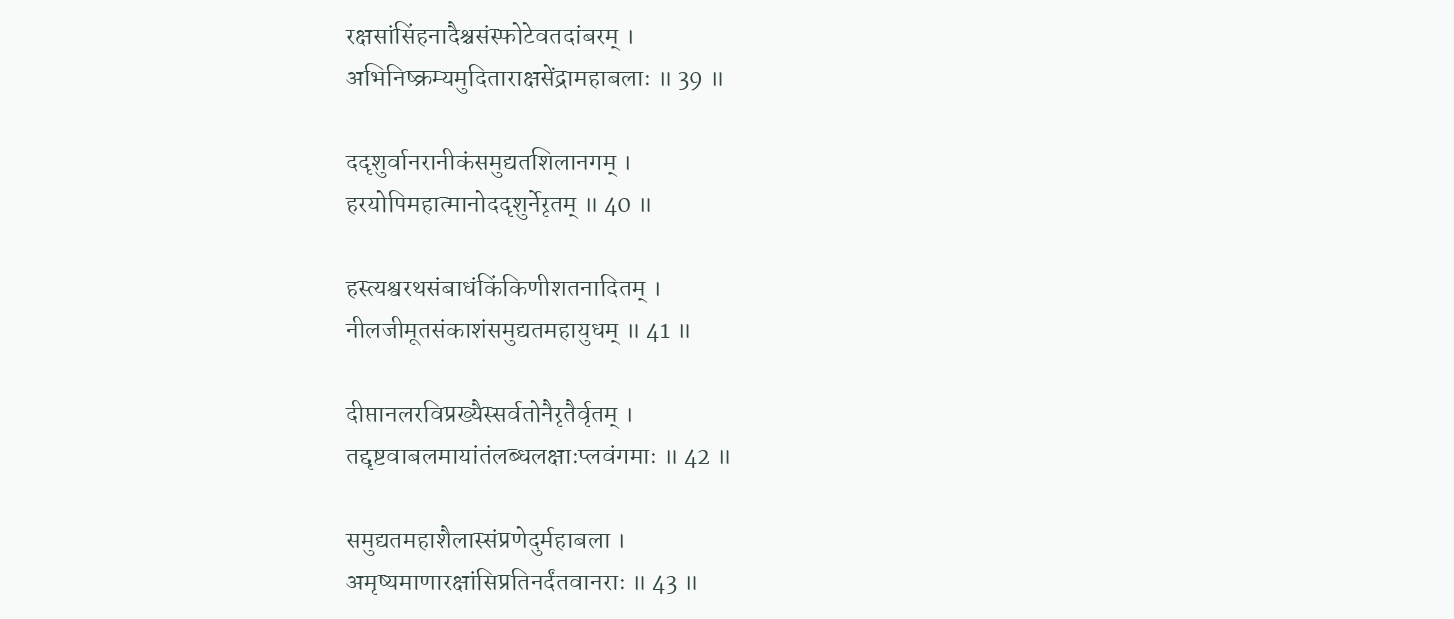रक्षसांसिंहनादैश्चसंस्फोटेवतदांबरम् ।
अभिनिष्क्रम्यमुदिताराक्षसेंद्रामहाबलाः ॥ 39 ॥

ददृशुर्वानरानीकंसमुद्यतशिलानगम् ।
हरयोपिमहात्मानोददृशुर्नेरृतम् ॥ 40 ॥

हस्त्यश्वरथसंबाधंकिंकिणीशतनादितम् ।
नीलजीमूतसंकाशंसमुद्यतमहायुधम् ॥ 41 ॥

दीप्तानलरविप्रख्यैस्सर्वतोनैरृतैर्वृतम् ।
तद्दृष्टवाबलमायांतंलब्धलक्षाःप्लवंगमाः ॥ 42 ॥

समुद्यतमहाशैलास्संप्रणेदुर्महाबला ।
अमृष्यमाणारक्षांसिप्रतिनर्दंतवानराः ॥ 43 ॥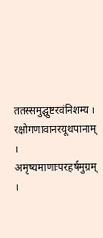ततस्समुद्घुष्टरवंनिशम्य ।
रक्षोगणावानरयूथपानाम् ।
अमृष्यमाणाःपरहर्षमुग्रम् ।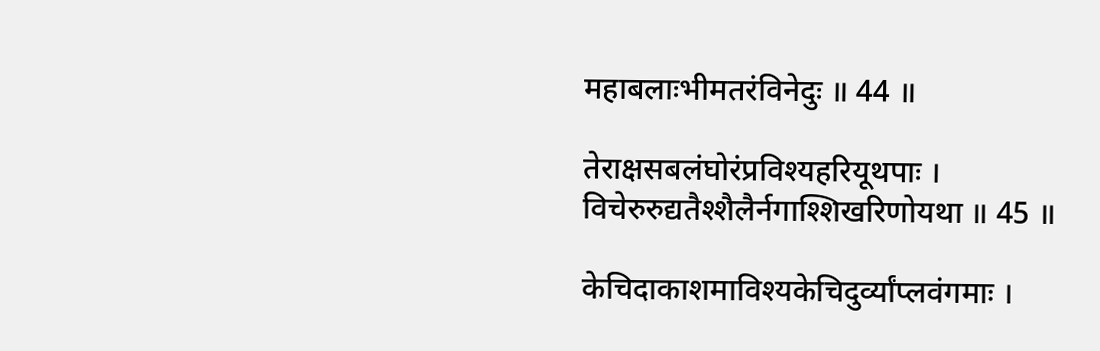महाबलाःभीमतरंविनेदुः ॥ 44 ॥

तेराक्षसबलंघोरंप्रविश्यहरियूथपाः ।
विचेरुरुद्यतैश्शैलैर्नगाश्शिखरिणोयथा ॥ 45 ॥

केचिदाकाशमाविश्यकेचिदुर्व्यांप्लवंगमाः ।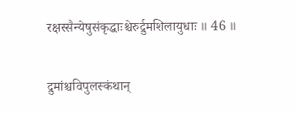रक्षस्सैन्येषुसंकृद्धाःश्चेरुर्द्रुमशिलायुधाः ॥ 46 ॥

द्रुमांश्चविपुलस्कंथान्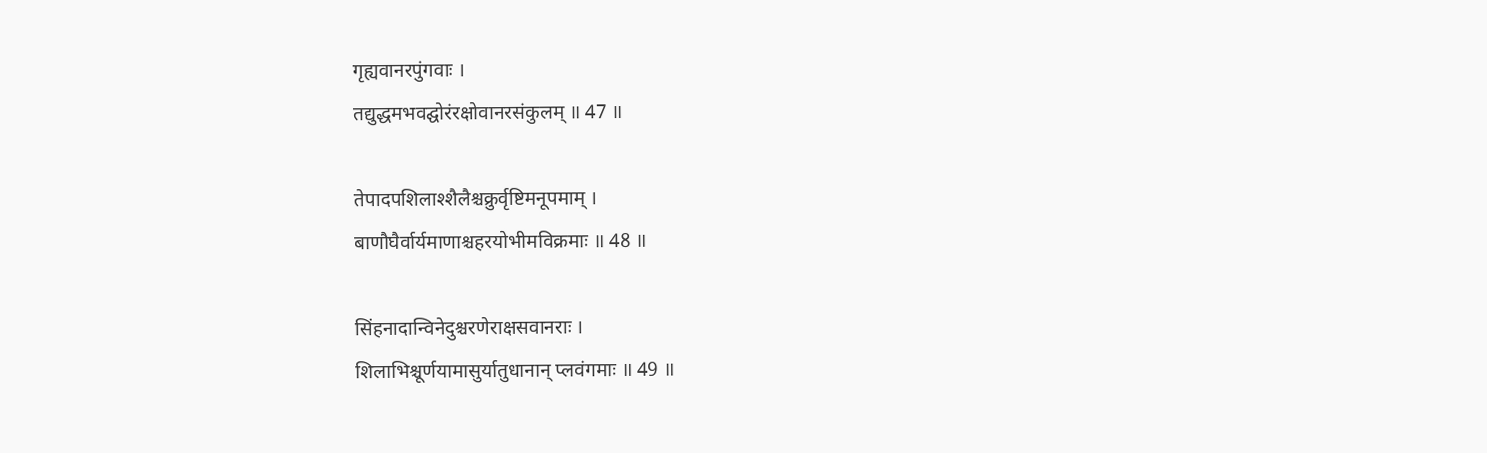गृह्यवानरपुंगवाः ।
तद्युद्धमभवद्घोरंरक्षोवानरसंकुलम् ॥ 47 ॥

तेपादपशिलाश्शैलैश्चक्रुर्वृष्टिमनूपमाम् ।
बाणौघैर्वार्यमाणाश्चहरयोभीमविक्रमाः ॥ 48 ॥

सिंहनादान्विनेदुश्चरणेराक्षसवानराः ।
शिलाभिश्चूर्णयामासुर्यातुधानान् प्लवंगमाः ॥ 49 ॥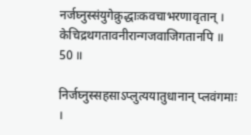नर्जघ्नुस्संयुगेक्रुद्धाःकवचाभरणावृतान् ।
केचिद्रथगतावनीरान्गजवाजिगतानपि ॥ 50 ॥

निर्जघ्नुस्सहसाऽप्लुत्ययातुधानान् प्लवंगमाः ।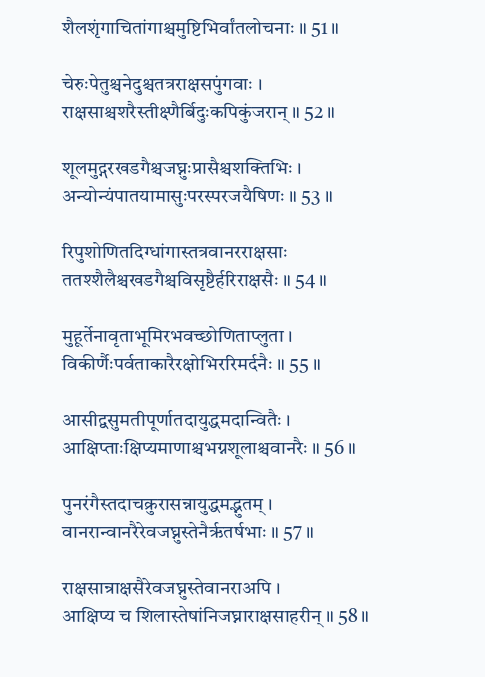शैलशृंगाचितांगाश्चमुष्टिभिर्वांतलोचनाः ॥ 51 ॥

चेरुःपेतुश्चनेदुश्चतत्रराक्षसपुंगवाः ।
राक्षसाश्चशरैस्तीक्ष्णैर्बिदुःकपिकुंजरान् ॥ 52 ॥

शूलमुद्गरखडगैश्चजघ्नुःप्रासैश्चशक्तिभिः ।
अन्योन्यंपातयामासुःपरस्परजयैषिणः ॥ 53 ॥

रिपुशोणितदिग्धांगास्तत्रवानरराक्षसाः ततश्शैलैश्चखडगैश्चविसृष्टैर्हरिराक्षसैः ॥ 54 ॥

मुहूर्तेनावृताभूमिरभवच्छोणिताप्लुता ।
विकीर्णैःपर्वताकारैरक्षोभिररिमर्दनैः ॥ 55 ॥

आसीद्वसुमतीपूर्णातदायुद्धमदान्वितैः ।
आक्षिप्ताःक्षिप्यमाणाश्चभग्नशूलाश्चवानरैः ॥ 56 ॥

पुनरंगैस्तदाचक्रुरासन्नायुद्धमद्भुतम् ।
वानरान्वानरैरेवजघ्नुस्तेनैरृतर्षभाः ॥ 57 ॥

राक्षसान्राक्षसैरेवजघ्नुस्तेवानराअपि ।
आक्षिप्य च शिलास्तेषांनिजघ्नाराक्षसाहरीन् ॥ 58 ॥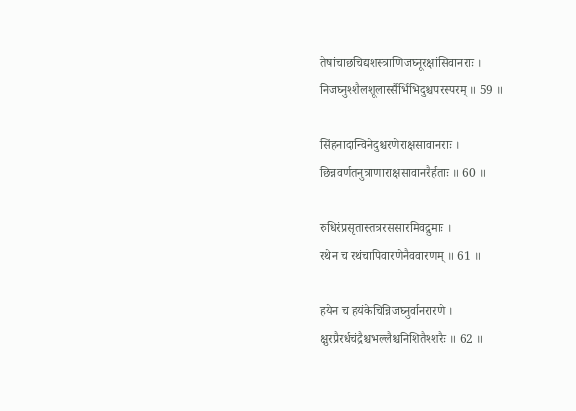तेषांचाछचिद्यशस्त्राणिजघ्नूरक्षांसिवानराः ।
निजघ्नुश्शैलशूलार्स्सैर्भिभिदुश्चपरस्परम् ॥ 59 ॥

सिंहनादान्विनेदुश्चरणेराक्षसावानराः ।
छिन्नवर्णतनुत्राणाराक्षसावानरैर्हताः ॥ 60 ॥

रुधिरंप्रसृतास्तत्ररससारमिवद्रुमाः ।
रथेन च रथंचापिवारणेनैववारणम् ॥ 61 ॥

हयेन च हयंकेचिन्निजघ्नुर्वानरारणे ।
क्षुरप्रैरर्धचंद्रैश्चभल्लैश्चनिशितैश्शरैः ॥ 62 ॥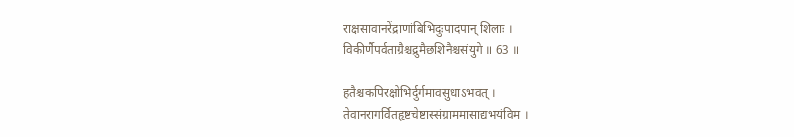राक्षसावानरेंद्राणांबिभिदुःपादपान् शिलाः ।
विकीर्णैपर्वताग्रैश्चद्रुमैछशिनैश्चसंयुगे ॥ 63 ॥

हतैश्चकपिरक्षोभिर्दुर्गमावसुधाऽभवत् ।
तेवानरागर्वितहृष्टचेष्टास्संग्राममासाद्यभयंविम ।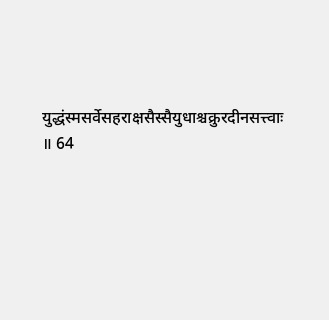युद्धंस्मसर्वेसहराक्षसैस्सैयुधाश्चक्रुरदीनसत्त्वाः ॥ 64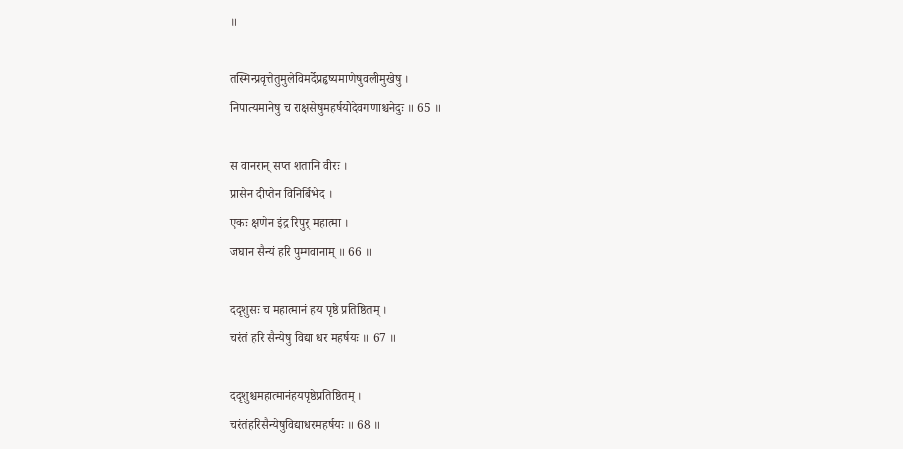॥

तस्मिन्प्रवृत्तेतुमुलेविमर्देप्रहृष्यमाणेषुवलीमुखेषु ।
निपात्यमानेषु च राक्षसेषुमहर्षयोदेवगणाश्चनेदुः ॥ 65 ॥

स वानरान् सप्त शतानि वीरः ।
प्रासेन दीप्तेन विनिर्बिभेद ।
एकः क्षणेन इंद्र रिपुर् महात्मा ।
जघान सैन्यं हरि पुम्गवानाम् ॥ 66 ॥

ददृशुसः च महात्मानं हय पृष्ठे प्रतिष्ठितम् ।
चरंतं हरि सैन्येषु विद्या धर महर्षयः ॥ 67 ॥

ददृशुश्चमहात्मानंहयपृष्ठेप्रतिष्ठितम् ।
चरंतंहरिसैन्येषुविद्याधरमहर्षयः ॥ 68 ॥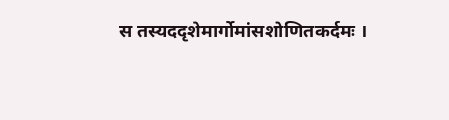स तस्यददृशेमार्गोमांसशोणितकर्दमः ।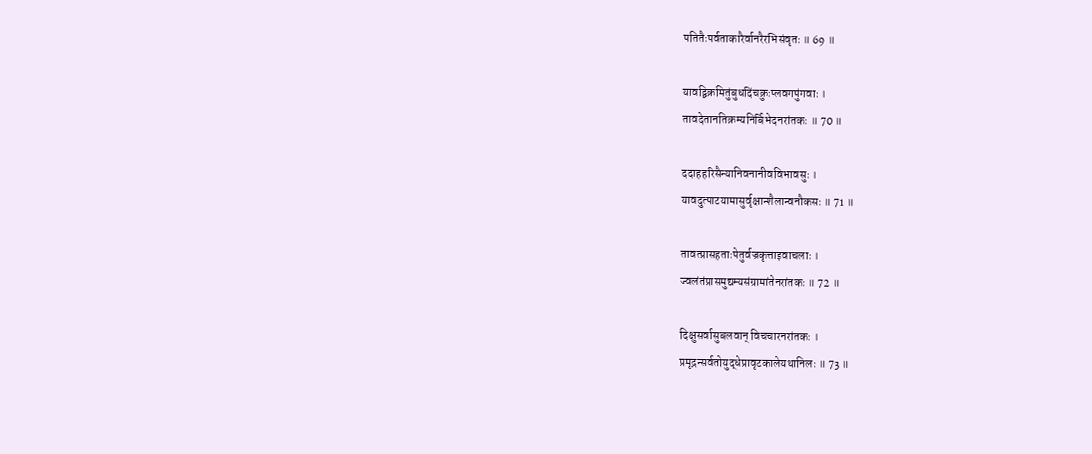पतितैःपर्वताकारैर्वानरैरभिसंवृतः ॥ 69 ॥

यावद्विक्रमितुंबुधदिंचक्रुःप्लवगपुंगवाः ।
तावदेतानतिक्रम्यनिर्बिभेदनरांतकः ॥ 70 ॥

ददाहहरिसैन्यानिवनानीवविभावसुः ।
यावदुत्पाटयामासुर्वृक्षान्शैलान्वनौकसः ॥ 71 ॥

तावत्प्रासहताःपेतुर्वज्रकृत्ताइवाचलाः ।
ज्वलंतंप्रासमुद्यम्यसंग्रामांतेनरांतकः ॥ 72 ॥

दिक्षुसर्वासुबलवान् विचचारनरांतकः ।
प्रमृद्नन्सर्वतोयुद्धेप्रावृटकालेयथानिलः ॥ 73 ॥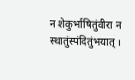न शेकुर्भाषितुंवीरा न स्थातुंस्पंदितुंभयात् ।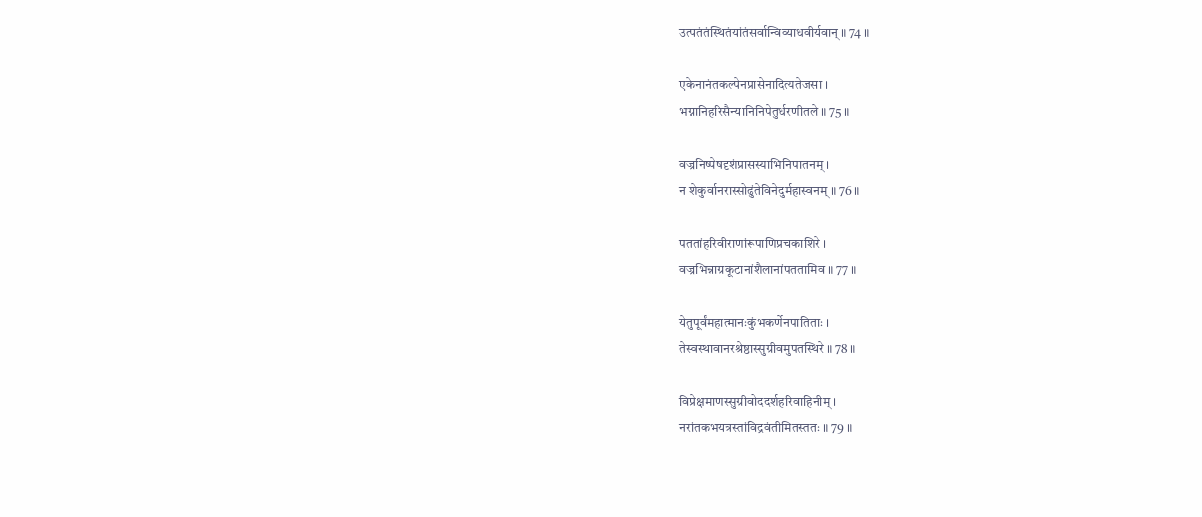उत्पतंतंस्थितंयांतंसर्वान्विव्याधवीर्यवान् ॥ 74 ॥

एकेनानंतकल्पेनप्रासेनादित्यतेजसा ।
भग्नानिहरिसैन्यानिनिपेतुर्धरणीतले ॥ 75 ॥

वज्रनिष्पेषदृशंप्रासस्याभिनिपातनम् ।
न शेकुर्वानरास्सोढुंतेविनेदुर्महास्वनम् ॥ 76 ॥

पततांहरिवीराणांरूपाणिप्रचकाशिरे ।
वज्रभिन्नाग्रकूटानांशैलानांपततामिव ॥ 77 ॥

येतुपूर्वंमहात्मानःकुंभकर्णेनपातिताः ।
तेस्वस्थावानरश्रेष्ठास्सुग्रीवमुपतस्थिरे ॥ 78 ॥

विप्रेक्षमाणस्सुग्रीवोददर्शहरिवाहिनीम् ।
नरांतकभयत्रस्तांविद्रवंतीमितस्ततः ॥ 79 ॥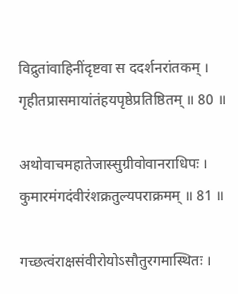विद्रुतांवाहिनींदृष्टवा स ददर्शनरांतकम् ।
गृहीतप्रासमायांतंहयपृष्ठेप्रतिष्ठितम् ॥ 80 ॥

अथोवाचमहातेजास्सुग्रीवोवानराधिपः ।
कुमारमंगदंवीरंशक्रतुल्यपराक्रमम् ॥ 81 ॥

गच्छत्वंराक्षसंवीरोयोऽसौतुरगमास्थितः ।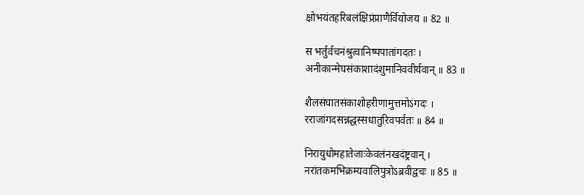क्षोभयंतहरिबलंक्षिप्रंप्राणैर्वियोजय ॥ 82 ॥

स भर्तुर्वचनंश्रुत्वानिष्पपातांगदतः ।
अनीकान्मेघसंकाशादंशुमानिववीर्यवान् ॥ 83 ॥

शैलसंघातसंकाशोहरीणामुत्तमोऽंगदः ।
रराजांगदसन्नद्धस्सधातुरिवपर्वतः ॥ 84 ॥

निरायुधोमहातेजाःकेवलंनखदंष्ट्रवान् ।
नरांतकमभिक्रम्यवालिपुत्रोऽब्रवीद्वचः ॥ 85 ॥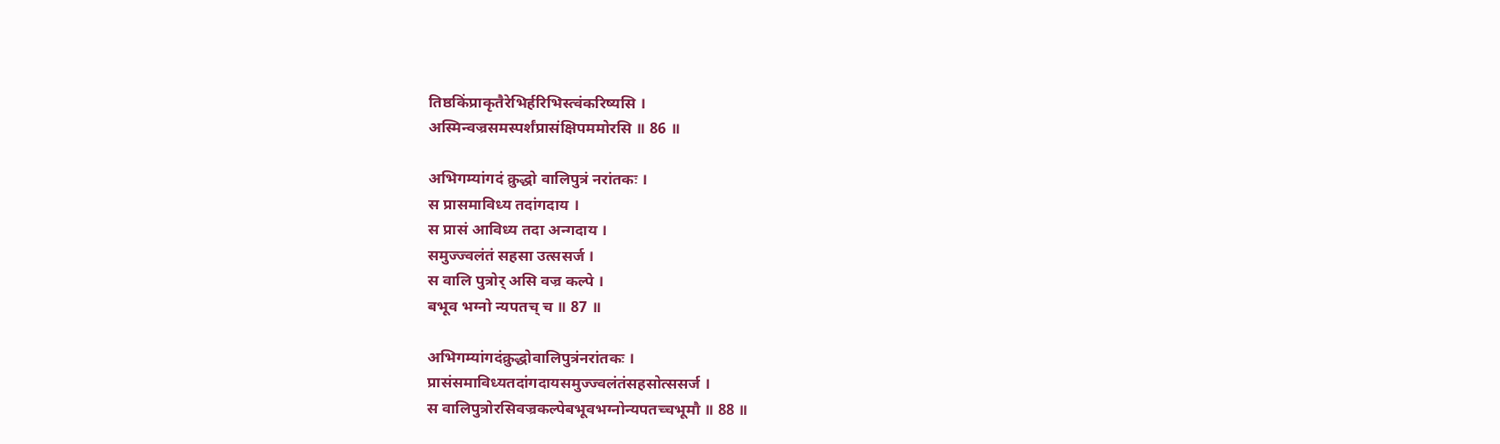तिष्ठकिंप्राकृतैरेभिर्हरिभिस्त्वंकरिष्यसि ।
अस्मिन्वज्रसमस्पर्शंप्रासंक्षिपममोरसि ॥ 86 ॥

अभिगम्यांगदं क्रुद्धो वालिपुत्रं नरांतकः ।
स प्रासमाविध्य तदांगदाय ।
स प्रासं आविध्य तदा अन्गदाय ।
समुज्ज्वलंतं सहसा उत्ससर्ज ।
स वालि पुत्रोर् असि वज्र कल्पे ।
बभूव भग्नो न्यपतच् च ॥ 87 ॥

अभिगम्यांगदंक्रुद्धोवालिपुत्रंनरांतकः ।
प्रासंसमाविध्यतदांगदायसमुज्ज्वलंतंसहसोत्ससर्ज ।
स वालिपुत्रोरसिवज्रकल्पेबभूवभग्नोन्यपतच्चभूमौ ॥ 88 ॥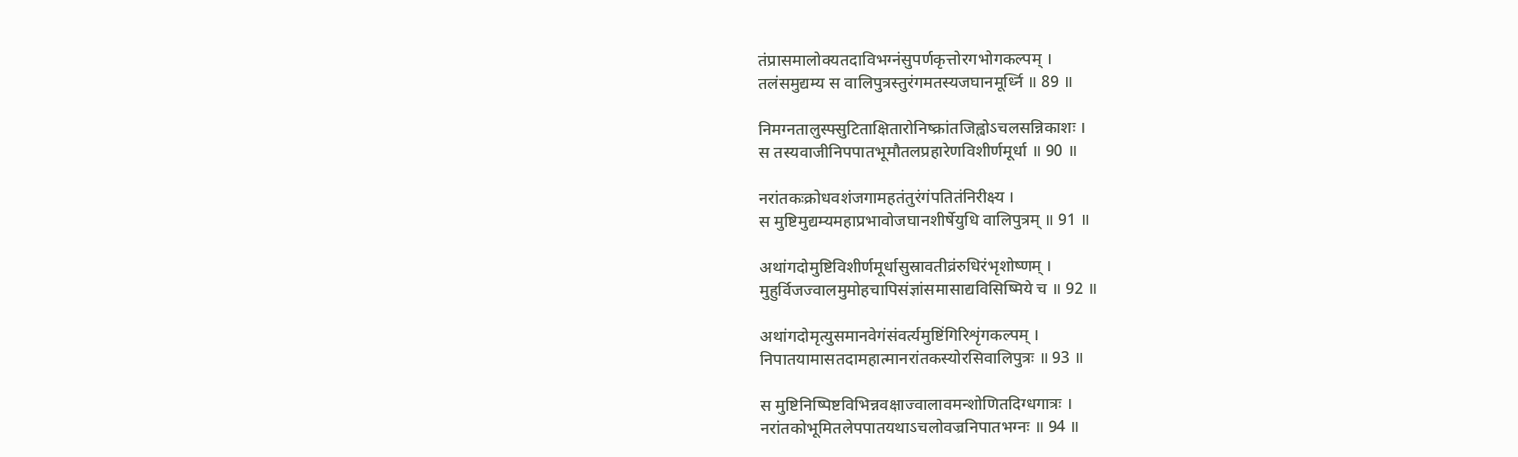तंप्रासमालोक्यतदाविभग्नंसुपर्णकृत्तोरगभोगकल्पम् ।
तलंसमुद्यम्य स वालिपुत्रस्तुरंगमतस्यजघानमूर्ध्नि ॥ 89 ॥

निमग्नतालुस्फ्सुटिताक्षितारोनिष्क्रांतजिह्वोऽचलसन्निकाशः ।
स तस्यवाजीनिपपातभूमौतलप्रहारेणविशीर्णमूर्धा ॥ 90 ॥

नरांतकःक्रोधवशंजगामहतंतुरंगंपतितंनिरीक्ष्य ।
स मुष्टिमुद्यम्यमहाप्रभावोजघानशीर्षेयुधि वालिपुत्रम् ॥ 91 ॥

अथांगदोमुष्टिविशीर्णमूर्धासुस्रावतीव्रंरुधिरंभृशोष्णम् ।
मुहुर्विजज्वालमुमोहचापिसंज्ञांसमासाद्यविसिष्मिये च ॥ 92 ॥

अथांगदोमृत्युसमानवेगंसंवर्त्यमुष्टिंगिरिशृंगकल्पम् ।
निपातयामासतदामहात्मानरांतकस्योरसिवालिपुत्रः ॥ 93 ॥

स मुष्टिनिष्पिष्टविभिन्नवक्षाज्वालावमन्शोणितदिग्धगात्रः ।
नरांतकोभूमितलेपपातयथाऽचलोवज्रनिपातभग्नः ॥ 94 ॥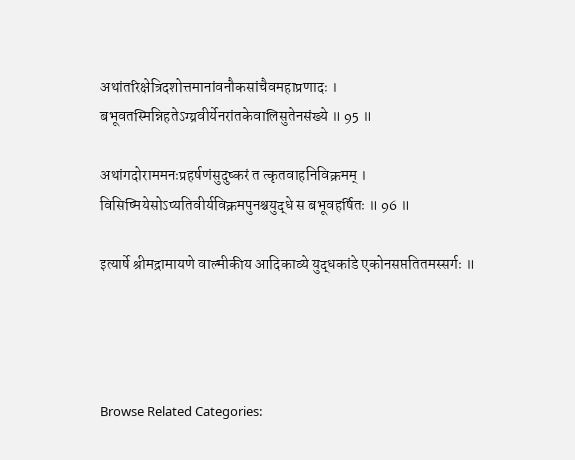अथांतरिक्षेत्रिदशोत्तमानांवनौकसांचैवमहाप्रणादः ।
बभूवतस्मिन्निहतेऽग्य्रवीर्येनरांतकेवालिसुतेनसंख्ये ॥ 95 ॥

अथांगदोराममनःप्रहर्षणंसुदुष्करं त त्कृतवाहनिविक्रमम् ।
विसिष्मियेसोऽप्यतिवीर्यविक्रमपुनश्चयुद्धे स बभूवहर्षितः ॥ 96 ॥

इत्यार्षे श्रीमद्रामायणे वाल्मीकीय आदिकाव्ये युद्धकांडे एकोनसप्ततितमस्सर्गः ॥




Browse Related Categories: